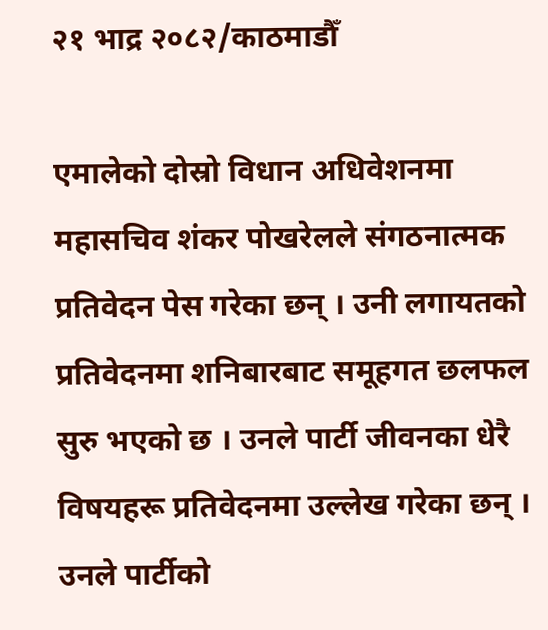२१ भाद्र २०८२/काठमाडौँ

एमालेको दोस्रो विधान अधिवेशनमा महासचिव शंकर पोखरेलले संगठनात्मक प्रतिवेदन पेस गरेका छन् । उनी लगायतको प्रतिवेदनमा शनिबारबाट समूहगत छलफल सुरु भएको छ । उनले पार्टी जीवनका धेरै विषयहरू प्रतिवेदनमा उल्लेख गरेका छन् । उनले पार्टीको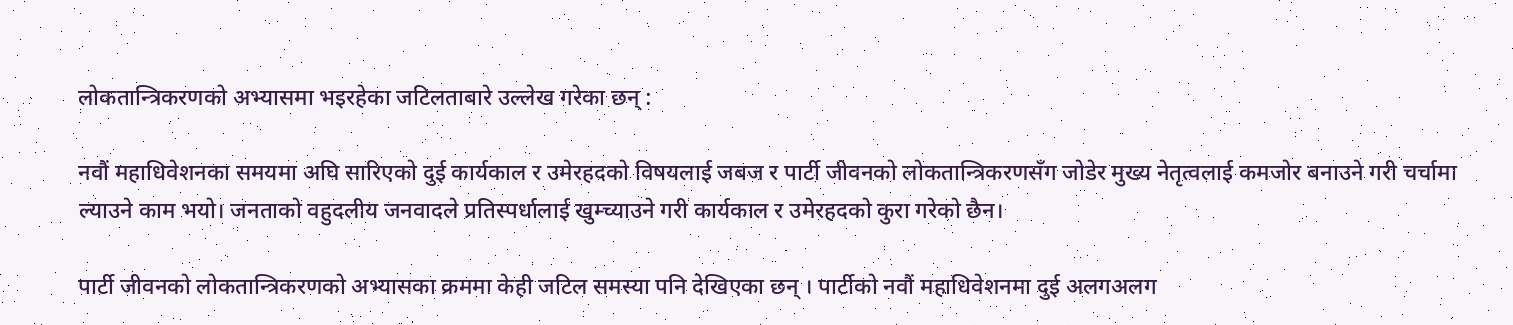लोकतान्त्रिकरणको अभ्यासमा भइरहेका जटिलताबारे उल्लेख गरेका छन् :

नवौं महाधिवेशनका समयमा अघि सारिएको दुई कार्यकाल र उमेरहदको विषयलाई जबज र पार्टी जीवनको लोकतान्त्रिकरणसँग जोडेर मुख्य नेतृत्वलाई कमजोर बनाउने गरी चर्चामा ल्याउने काम भयो। जनताको वहुदलीय जनवादले प्रतिस्पर्धालाई खुम्च्याउने गरी कार्यकाल र उमेरहदको कुरा गरेको छैन।

पार्टी जीवनको लोकतान्त्रिकरणको अभ्यासका क्रममा केही जटिल समस्या पनि देखिएका छन् । पार्टीको नवौं महाधिवेशनमा दुई अलगअलग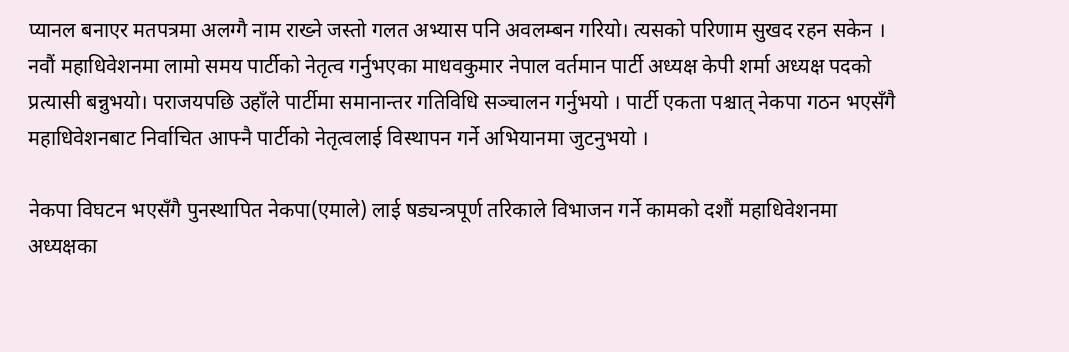प्यानल बनाएर मतपत्रमा अलग्गै नाम राख्ने जस्तो गलत अभ्यास पनि अवलम्बन गरियो। त्यसको परिणाम सुखद रहन सकेन ।
नवौं महाधिवेशनमा लामो समय पार्टीको नेतृत्व गर्नुभएका माधवकुमार नेपाल वर्तमान पार्टी अध्यक्ष केपी शर्मा अध्यक्ष पदको प्रत्यासी बन्नुभयो। पराजयपछि उहाँले पार्टीमा समानान्तर गतिविधि सञ्चालन गर्नुभयो । पार्टी एकता पश्चात् नेकपा गठन भएसँगै महाधिवेशनबाट निर्वाचित आफ्नै पार्टीको नेतृत्वलाई विस्थापन गर्ने अभियानमा जुटनुभयो ।

नेकपा विघटन भएसँगै पुनस्थापित नेकपा(एमाले) लाई षड्यन्त्रपूर्ण तरिकाले विभाजन गर्ने कामको दशौं महाधिवेशनमा अध्यक्षका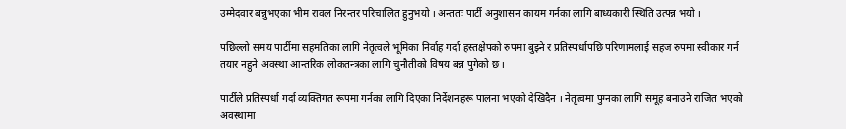उम्मेदवार बन्नुभएका भीम रावल निरन्तर परिचालित हुनुभयो । अन्ततः पार्टी अनुशासन कायम गर्नका लागि बाध्यकारी स्थिति उत्पन्न भयो ।

पछिल्लो समय पार्टीमा सहमतिका लागि नेतृत्वले भूमिका निर्वाह गर्दा हस्तक्षेपको रुपमा बुझ्ने र प्रतिस्पर्धापछि परिणामलाई सहज रुपमा स्वीकार गर्न तयार नहुने अवस्था आन्तरिक लोकतन्त्रका लागि चुनौतीको विषय बन्न पुगेको छ ।

पार्टीले प्रतिस्पर्धा गर्दा व्यक्तिगत रूपमा गर्नका लागि दिएका निर्देशनहरू पालना भएको देखिदैन । नेतृत्वमा पुग्नका लागि समूह बनाउने राजित भएको अवस्थामा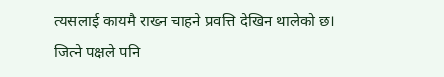त्यसलाई कायमै राख्न चाहने प्रवत्ति देखिन थालेको छ। जित्ने पक्षले पनि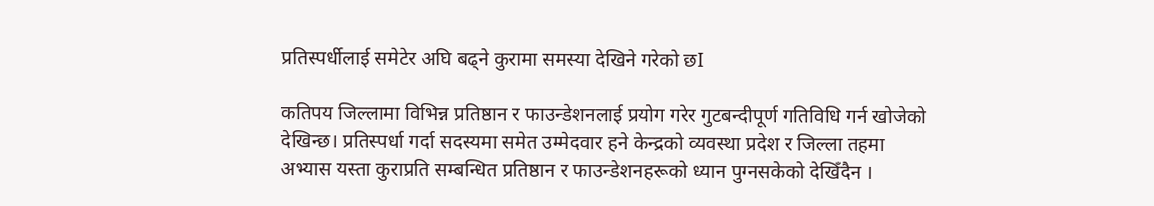प्रतिस्पर्धीलाई समेटेर अघि बढ्ने कुरामा समस्या देखिने गरेको छI

कतिपय जिल्लामा विभिन्न प्रतिष्ठान र फाउन्डेशनलाई प्रयोग गरेर गुटबन्दीपूर्ण गतिविधि गर्न खोजेको देखिन्छ। प्रतिस्पर्धा गर्दा सदस्यमा समेत उम्मेदवार हने केन्द्रको व्यवस्था प्रदेश र जिल्ला तहमा अभ्यास यस्ता कुराप्रति सम्बन्धित प्रतिष्ठान र फाउन्डेशनहरूको ध्यान पुग्नसकेको देखिँदैन ।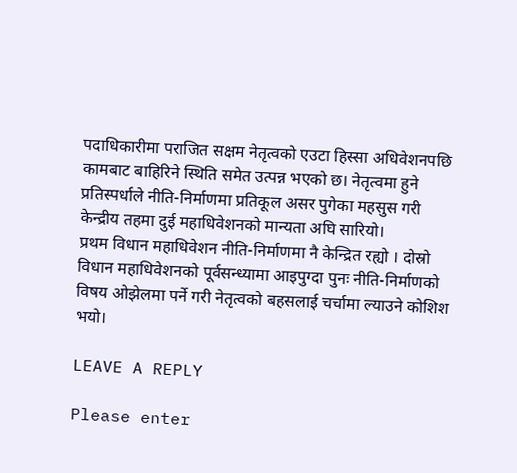पदाधिकारीमा पराजित सक्षम नेतृत्वको एउटा हिस्सा अधिवेशनपछि कामबाट बाहिरिने स्थिति समेत उत्पन्न भएको छ। नेतृत्वमा हुने प्रतिस्पर्धाले नीति-निर्माणमा प्रतिकूल असर पुगेका महसुस गरी केन्द्रीय तहमा दुई महाधिवेशनको मान्यता अघि सारियो।
प्रथम विधान महाधिवेशन नीति-निर्माणमा नै केन्द्रित रह्यो । दोस्रो विधान महाधिवेशनको पूर्वसन्ध्यामा आइपुग्दा पुनः नीति-निर्माणको विषय ओझेलमा पर्ने गरी नेतृत्वको बहसलाई चर्चामा ल्याउने कोशिश भयो।

LEAVE A REPLY

Please enter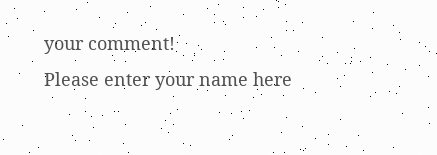your comment!
Please enter your name here